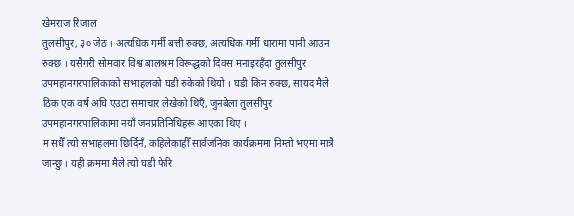खेमराज रिजाल
तुलसीपुर, ३० जेठ । अत्यधिक गर्मी बत्ती रुक्छ, अत्यधिक गर्मी धारामा पानी आउन रुक्छ । यसैगरी सोमवार विश्व बालश्रम विरूद्धको दिवस मनाइरहँदा तुलसीपुर उपमहानगरपालिकाको सभाहलको घडी रुकेको थियो । घडी किन रुक्छ, सायद मैले ठिक एक वर्ष अघि एउटा समाचार लेखेको थिएँ, जुनबेला तुलसीपुर उपमहानगरपालिकामा नयाँ जनप्रतिनिधिहरू आएका थिए ।
म सधैँ त्यो सभाहलमा छिर्दिनँ, कहिलेकाहीँ सार्वजनिक कार्यक्रममा निम्तो भएमा मात्रै जान्छु । यही क्रममा मैले त्यो घडी फेरि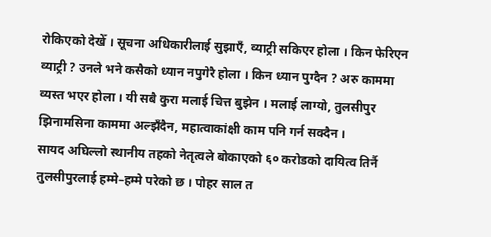रोकिएको देखेँ । सूचना अधिकारीलाई सुझाएँ, व्याट्री सकिएर होला । किन फेरिएन व्याट्री ? उनले भने कसैको ध्यान नपुगेरै होला । किन ध्यान पुग्दैन ? अरु काममा व्यस्त भएर होला । यी सबै कुरा मलाई चित्त बुझेन । मलाई लाग्यो, तुलसीपुर झिनामसिना काममा अल्झँदैन, महात्वाकांक्षी काम पनि गर्न सक्दैन ।
सायद अघिल्लो स्थानीय तहको नेतृत्वले बोकाएको ६० करोडको दायित्व तिर्नै तुलसीपुरलाई हम्मे–हम्मे परेको छ । पोहर साल त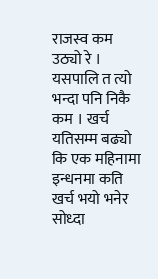राजस्व कम उठ्यो रे । यसपालि त त्यो भन्दा पनि निकै कम । खर्च यतिसम्म बढ्यो कि एक महिनामा इन्धनमा कति खर्च भयो भनेर सोध्दा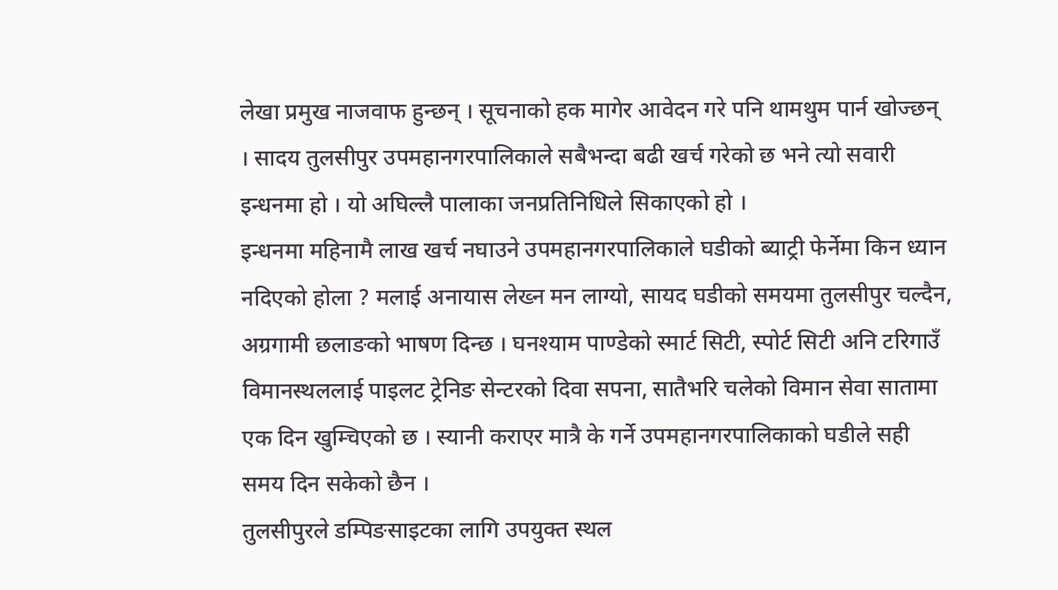लेखा प्रमुख नाजवाफ हुन्छन् । सूचनाको हक मागेर आवेदन गरे पनि थामथुम पार्न खोज्छन् । सादय तुलसीपुर उपमहानगरपालिकाले सबैभन्दा बढी खर्च गरेको छ भने त्यो सवारी इन्धनमा हो । यो अघिल्लै पालाका जनप्रतिनिधिले सिकाएको हो ।
इन्धनमा महिनामै लाख खर्च नघाउने उपमहानगरपालिकाले घडीको ब्याट्री फेर्नेमा किन ध्यान नदिएको होला ? मलाई अनायास लेख्न मन लाग्यो, सायद घडीको समयमा तुलसीपुर चल्दैन, अग्रगामी छलाङको भाषण दिन्छ । घनश्याम पाण्डेको स्मार्ट सिटी, स्पोर्ट सिटी अनि टरिगाउँ विमानस्थललाई पाइलट ट्रेनिङ सेन्टरको दिवा सपना, सातैभरि चलेको विमान सेवा सातामा एक दिन खुम्चिएको छ । स्यानी कराएर मात्रै के गर्ने उपमहानगरपालिकाको घडीले सही समय दिन सकेको छैन ।
तुलसीपुरले डम्पिङसाइटका लागि उपयुक्त स्थल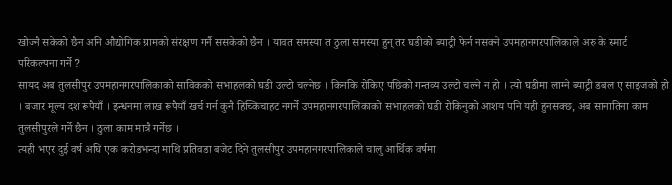खोज्नै सकेको छैन अनि औद्योगिक ग्रामको संरक्षण गर्नै ससकेको छैन । यावत समस्या त ठुला समस्या हुन् तर घडीको ब्याट्री फेर्न नसक्ने उपमहानगरपालिकाले अरु के स्मार्ट परिकल्पना गर्ने ?
सायद अब तुलसीपुर उपमहानगरपालिकाको साविकको सभाहलको घडी उल्टो चल्नेछ । किनकि रोकिए पछिको गन्तव्य उल्टो चल्ने न हो । त्यो घडीमा लाग्ने ब्याट्री डबल ए साइजको हो । बजार मूल्य दश रूपैयाँ । इन्धनमा लाख रूपैयाँ खर्च गर्न कुनै हिच्किचाहट नगर्ने उपमहानगरपालिकाको सभाहलको घडी रोकिनुको आशय पनि यही हुनसक्छ, अब सानातिना काम तुलसीपुरले गर्ने छैन । ठुला काम मात्रै गर्नेछ ।
त्यही भएर दुई वर्ष अघि एक करोडभन्दा माथि प्रतिवडा बजेट दिने तुलसीपुर उपमहानगरपालिकाले चालु आर्थिक वर्षमा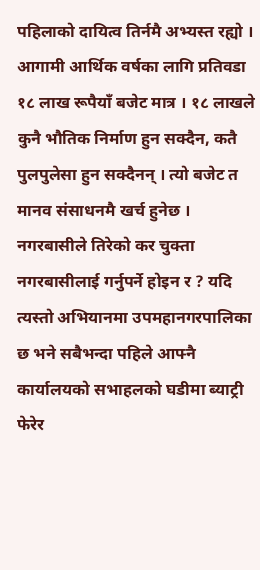पहिलाको दायित्व तिर्नमै अभ्यस्त रह्यो । आगामी आर्थिक वर्षका लागि प्रतिवडा १८ लाख रूपैयाँ बजेट मात्र । १८ लाखले कुनै भौतिक निर्माण हुन सक्दैन, कतै पुलपुलेसा हुन सक्दैनन् । त्यो बजेट त मानव संसाधनमै खर्च हुनेछ ।
नगरबासीले तिरेको कर चुक्ता नगरबासीलाई गर्नुपर्ने होइन र ? यदि त्यस्तो अभियानमा उपमहानगरपालिका छ भने सबैभन्दा पहिले आफ्नै कार्यालयको सभाहलको घडीमा ब्याट्री फेरेर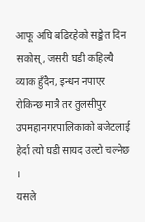आफू अघि बढिरहेको सङ्केत दिन सकोस्, जसरी घडी कहिल्यै व्याक हुँदैन, इन्धन नपाएर रोकिन्छ मात्रै तर तुलसीपुर उपमहानगरपालिकाको बजेटलाई हेर्दा त्यो घडी सायद उल्टो चल्नेछ ।
यसले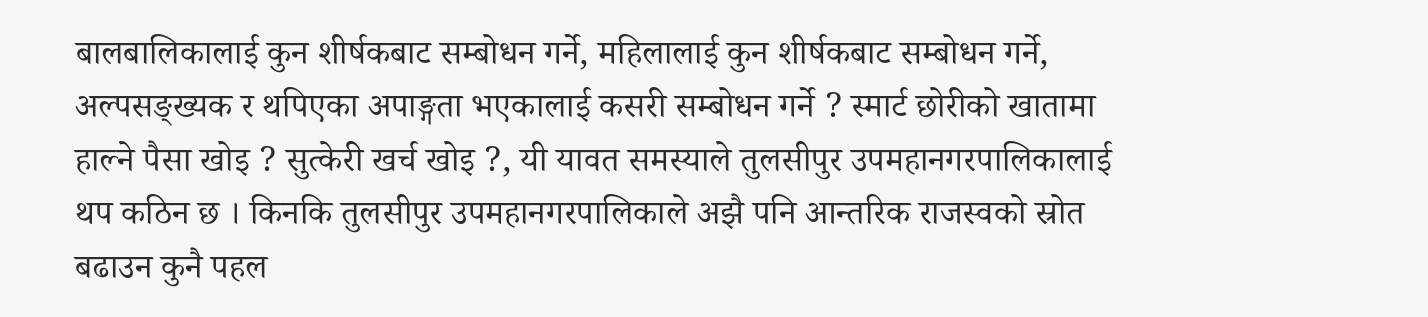बालबालिकालाई कुन शीर्षकबाट सम्बोधन गर्ने, महिलालाई कुन शीर्षकबाट सम्बोधन गर्ने, अल्पसङ्ख्यक र थपिएका अपाङ्गता भएकालाई कसरी सम्बोधन गर्ने ? स्मार्ट छोरीको खातामा हाल्ने पैसा खोइ ? सुत्केरी खर्च खोइ ?, यी यावत समस्याले तुलसीपुर उपमहानगरपालिकालाई थप कठिन छ । किनकि तुलसीपुर उपमहानगरपालिकाले अझै पनि आन्तरिक राजस्वको स्रोत बढाउन कुनै पहल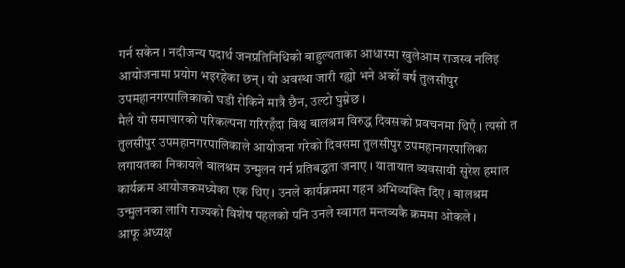गर्न सकेन । नदीजन्य पदार्थ जनप्रतिनिधिको बाहुल्यताका आधारमा खुलेआम राजस्व नलिइ आयोजनामा प्रयोग भइरहेका छन् । यो अवस्था जारी रह्यो भने अर्को वर्ष तुलसीपुर उपमहानगरपालिकाको घडी रोकिने मात्रै छैन, उल्टो घुम्नेछ ।
मैले यो समाचारको परिकल्पना गरिरहँदा विश्व बालश्रम विरुद्ध दिवसको प्रवचनमा थिएँ । त्यसो त तुलसीपुर उपमहानगरपालिकाले आयोजना गरेको दिवसमा तुलसीपुर उपमहानगरपालिका लगायतका निकायले बालश्रम उन्मुलन गर्न प्रतिबद्धता जनाए । यातायात व्यवसायी सुरेश हमाल कार्यक्रम आयोजकमध्येका एक थिए । उनले कार्यक्रममा गहन अभिव्यक्ति दिए । बालश्रम उन्मुलनका लागि राज्यको विशेष पहलको पनि उनले स्वागत मन्तव्यकै क्रममा ओकले ।
आफू अध्यक्ष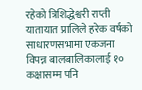रहेको त्रिशिद्धेश्वरी राप्ती यातायात प्रालिले हरेक वर्षको साधारणसभामा एकजना विपन्न बालबालिकालाई १० कक्षासम्म पनि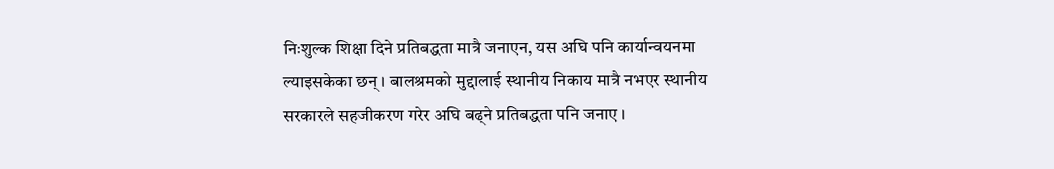निःशुल्क शिक्षा दिने प्रतिबद्धता मात्रै जनाएन, यस अघि पनि कार्यान्वयनमा ल्याइसकेका छन् । बालश्रमको मुद्दालाई स्थानीय निकाय मात्रै नभएर स्थानीय सरकारले सहजीकरण गरेर अघि बढ्ने प्रतिबद्धता पनि जनाए ।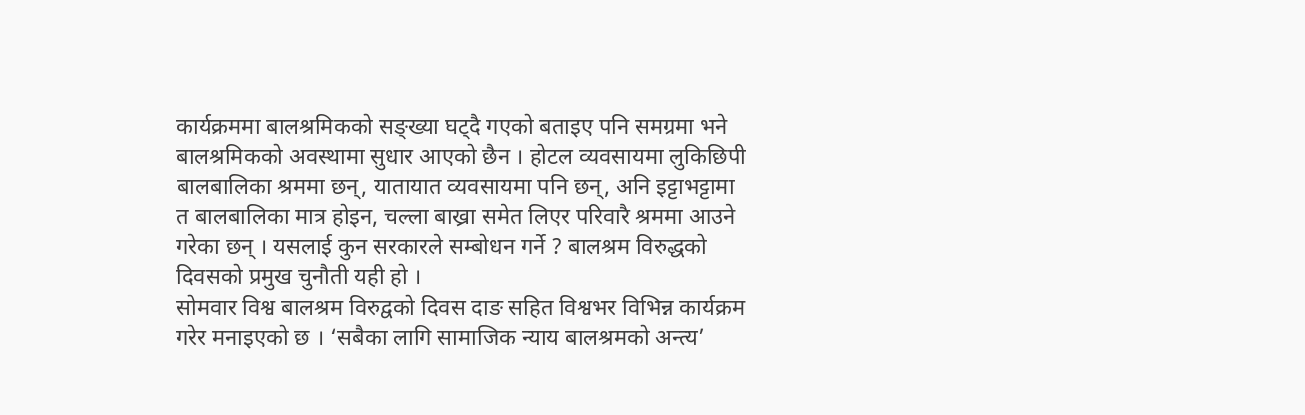कार्यक्रममा बालश्रमिकको सङ्ख्या घट्दै गएको बताइए पनि समग्रमा भने बालश्रमिकको अवस्थामा सुधार आएको छैन । होटल व्यवसायमा लुकिछिपी बालबालिका श्रममा छन्, यातायात व्यवसायमा पनि छन्, अनि इट्टाभट्टामा त बालबालिका मात्र होइन, चल्ला बाख्रा समेत लिएर परिवारै श्रममा आउने गरेका छन् । यसलाई कुन सरकारले सम्बोधन गर्ने ? बालश्रम विरुद्धको दिवसको प्रमुख चुनौती यही हो ।
सोमवार विश्व बालश्रम विरुद्वको दिवस दाङ सहित विश्वभर विभिन्न कार्यक्रम गरेर मनाइएको छ । ‘सबैका लागि सामाजिक न्याय बालश्रमको अन्त्य’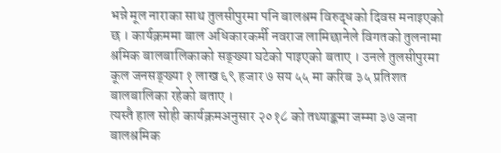भन्ने मूल नाराका साथ तुलसीपुरमा पनि बालश्रम विरुद्धको दिवस मनाइएको छ । कार्यक्रममा बाल अधिकारकर्मी नवराज लामिछानेले विगतको तुलनामा श्रमिक बालबालिकाको सङ्ख्या घटेको पाइएको बताए । उनले तुलसीपुरमा कूल जनसङ्ख्या १ लाख ६९ हजार ७ सय ५५ मा करिब ३५ प्रतिशत बालबालिका रहेको बताए ।
त्यस्तै हाल सोही कार्यक्रमअनुसार २०१८ को तथ्याङ्कमा जम्मा ३७ जना बालश्रमिक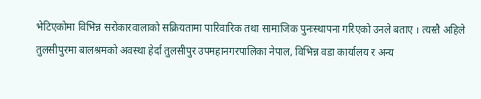भेटिएकोमा विभिन्न सरोकारवालाको सक्रियतामा पारिवारिक तथा सामाजिक पुनःस्थापना गरिएको उनले बताए । त्यस्तै अहिले तुलसीपुरमा बालश्रमको अवस्था हेर्दा तुलसीपुर उपमहानगरपालिका नेपाल, विभिन्न वडा कार्यालय र अन्य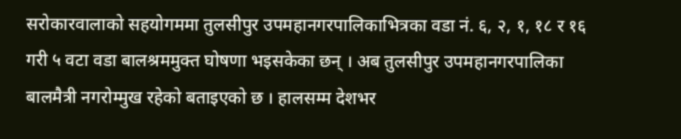सरोकारवालाको सहयोगममा तुलसीपुर उपमहानगरपालिकाभित्रका वडा नं. ६, २, १, १८ र १६ गरी ५ वटा वडा बालश्रममुक्त घोषणा भइसकेका छन् । अब तुलसीपुर उपमहानगरपालिका बालमैत्री नगरोम्मुख रहेको बताइएको छ । हालसम्म देशभर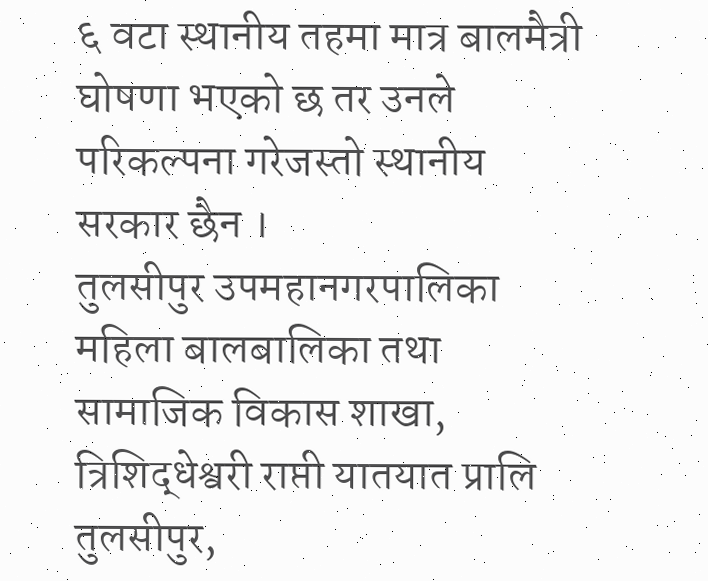६ वटा स्थानीय तहमा मात्र बालमैत्री घोषणा भएको छ तर उनले परिकल्पना गरेजस्तो स्थानीय सरकार छैन ।
तुलसीपुर उपमहानगरपालिका महिला बालबालिका तथा सामाजिक विकास शाखा, त्रिशिद्धेश्वरी राप्ती यातयात प्रालि तुलसीपुर,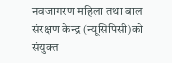नवजागरण महिला तथा बाल संरक्षण केन्द्र (न्यूसिपिसी)को संयुक्त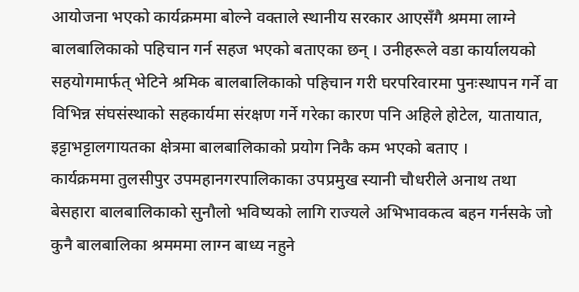आयोजना भएको कार्यक्रममा बोल्ने वक्ताले स्थानीय सरकार आएसँगै श्रममा लाग्ने बालबालिकाको पहिचान गर्न सहज भएको बताएका छन् । उनीहरूले वडा कार्यालयको सहयोगमार्फत् भेटिने श्रमिक बालबालिकाको पहिचान गरी घरपरिवारमा पुनःस्थापन गर्ने वा विभिन्न संघसंस्थाको सहकार्यमा संरक्षण गर्ने गरेका कारण पनि अहिले होटेल, यातायात, इट्टाभट्टालगायतका क्षेत्रमा बालबालिकाको प्रयोग निकै कम भएको बताए ।
कार्यक्रममा तुलसीपुर उपमहानगरपालिकाका उपप्रमुख स्यानी चौधरीले अनाथ तथा बेसहारा बालबालिकाको सुनौलो भविष्यको लागि राज्यले अभिभावकत्व बहन गर्नसके जो कुनै बालबालिका श्रमममा लाग्न बाध्य नहुने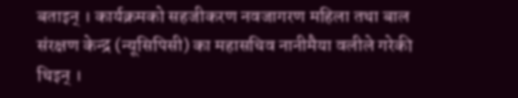बताइन् । कार्यक्रमको सहजीकरण नवजागरण महिला तथा बाल संरक्षण केन्द्र (न्यूसिपिसी) का महासचिव नानीमैया वलीले गरेकी थिइन् ।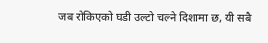जब रोकिएको घडी उल्टो चल्ने दिशामा छ, यी सबै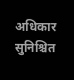अधिकार सुनिश्चित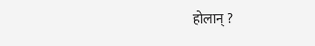होलान् ?